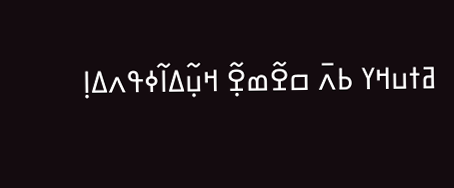ߥߙߎߞߌ ߕߍ߫ ߛߐ߬ߘߐ߲߬ ߞߎ߲߬ߡߊ߬ߦߟߍߡߊ߲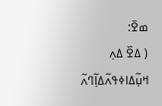ߘߐ߫:
( ߡߐ߰ ߡߍ߲ ߞߎ߲߬ߡߊߦߟߍ߬ߡߊ߲߬ߣߍ߬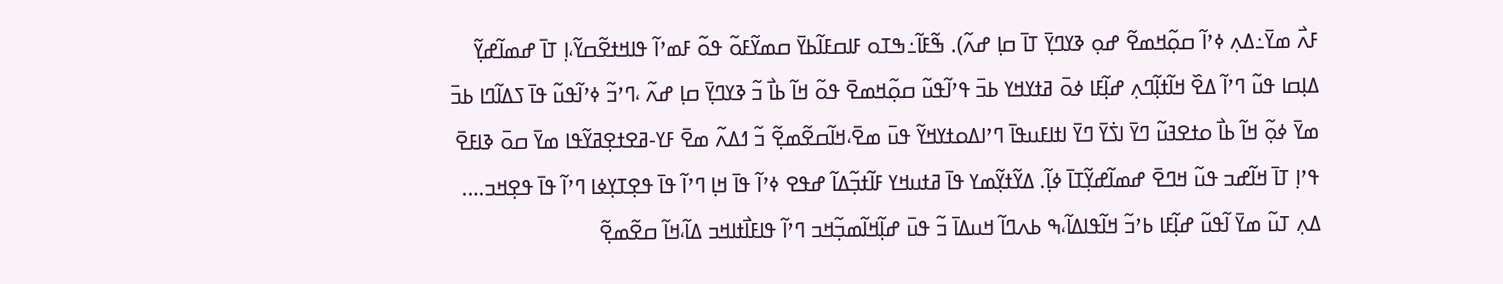ߓߍ߯ ߘߌ߫߸ߡߍ߲ ߦߴߊ߬ ߛߋ߲߬ߞߘߐ߬ ߝߋ߲ ߢߌߣߌ߲߫ ߠߊ߫ ߛߊ߲ ߝߍ߬). ߒ߬ߓߊ߬߸ߒߠߋ ߓߊߛߓߊ߬ߕߌ߫ ߛߘߌ߬ߓߋ߬ ߟߋ߬ ߓߘߴߊ߬ ߟߊߞߙߐ߬ߛߌ߬،ߊ߲ ߠߊ߫ ߝߘߊ߬ߝߌ߲߬ ߡߊ߲ߛߊ ߟߎ߬ ߣߴߊ߬ ߡߐ߰ ߞߊ߬ߙߊ߲߬ߣߍ߲ ߝߊ߲߬ߓߊ ߦߋ߫ ߥߙߌߞߌ ߕߏ߫ ߟߴߊ߬ߟߎ߬ ߛߋ߲߬ߞߘߐ߫ ߟߋ߬ ߞߊ߬ ߕߊ߯ ߏ߬ ߢߌߣߌ߲߫ ߛߊ߲ ߝߍ߬ ،ߣߴߏ߬ ߦߴߊ߬ߟߎ߬ ߟߊ߫ ߖߡߊ߬ߣߊ ߕߏ߫ ߘߌ߫ ߦߋ߲߬ ߞߊ߬ ߕߊ߯ ߋߙߐߔߎ߬ ߣߌ߫ ߊߖ߭ߌ߫ ߣߌ߫ ߊߙߊߓߎߟߊ߫ ߣߴߊߡߋߙߌߞߌ߬ ߟߎ߫ ߘߐ߫،ߞߊ߬ߛߐ߬ߘߐ߲߬ ߏ߬ ߗߡߍ߬ ߘߐ߫ ߓߌ-ߥߐߙߐ߲ߥߌ߬ߟߊ ߘߌ߫ ߛߋ߫ ߢߊߓߐ߫ ߟߴߊ߲ ߠߊ߫ ߞߊ߬ߝߏ ߟߎ߬ ߞߣߐ߫ ߝߘߊ߬ߝߌ߲߬ߠߊ߫ ߦߊ߲߬. ߡߌ߬ߙߌ߲߬ߘߌ ߟߊ߫ ߥߙߎߞߌ ߓߊ߬ߙߏ߲߬ߡߊ߬ ߝߟߐ ߦߴߊ߬ ߟߊ߫ ߞߊ߲ ߣߴߊ߬ ߟߊ߫ ߟߐ߲ߠߌ߲ߦߊ ߣߴߊ߬ ߟߊ߫ ߟߐ߲ߞߏ…. ߡߍ߲ ߠߎ߬ ߘߌ߫ ߊ߬ߟߎ߬ ߝߊ߲߬ߓߊ ߕߴߏ߬ ߞߊ߬ߟߊߡߊ߬،ߒ ߕߍߣߊ߬ ߞߎߡߊ߫ ߏ߬ ߟߎ߫ ߝߊ߲߬ߞߊ߬ߘߏ߲߬ߞߏ ߣߴߊ߬ ߟߊߓߊ߯ߙߊߞߏ ߡߊ߬،ߞߊ߬ ߛߐ߬ߘߐ߲߬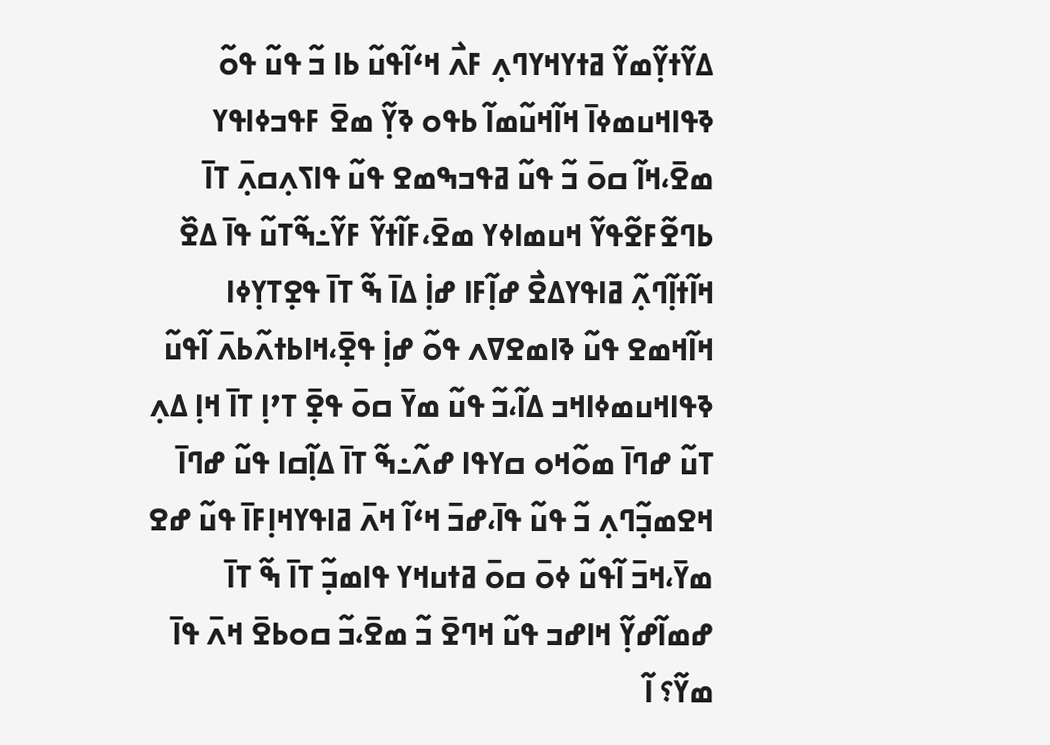ߡߌ߬ߙߌ߲߬ߘߌ߬ ߥߙߌߞߌߣߍ߲ ߓߍ߯ ߞߵߊ߬ߟߎ߬ ߕߊ ߏ߬ ߟߎ߬ ߟߋ߬ ߢߟߊߞߎߘߦߊ߫ ߞߊ߬ߞߎ߬ߘߊ߬ ߕߟߋ ߢߌ߲߬ ߘߐ߫ ߓߟߏߦߊߟߌ ߘߐ߫،ߞߊ߬ ߛߋ߫ ߏ߬ ߟߎ߬ ߥߟߏߒߘߐ ߟߎ߬ ߟߊߖߍ߲ߛߍ߲߫ ߠߊ߫ ߕߣߐ߬ߓߐ߬ߟߌ߬ ߞߎߘߊߦߌ ߘߐ߫،ߓߊ߬ߙߌ߬ ߓߌ߬߸ߒ߬ߠߎ߬ ߟߊ߫ ߡߐ߰ ߞߊ߬ߙߊ߲߬ߣߍ߲߬ ߥߊߟߌߡߐ߯ ߝߊ߲߬ߓߊ ߝߊ߲߭ ߡߊ߫ ߒ߬ ߠߊ߫ ߟߐ߲ߠߌ߲ߦߊ ߞߊ߬ߞߘߐ ߟߎ߬ ߢߊߘߐߜߍ ߟߋ߬ ߝߊ߲߭ ߟߐ߲߫،ߞߊߕߙߍ߬ߕߍ߫ ߊ߬ߟߎ߬ ߢߟߊߞߎߘߦߊߞߏ ߡߊ߬،ߏ߬ ߟߎ߬ ߘߌ߫ ߛߋ߫ ߟߐ߲߫ ߠߴߊ߲ ߠߊ߫ ߞߊ߲ ߡߍ߲ ߠߎ߬ ߝߣߊ߫ ߘߋ߬ߞߋ ߛߌߟߊ ߝߍ߬߸ߒ߬ ߠߊ߫ ߡߊ߲߬ߛߊ ߟߎ߬ ߝߣߊ߫ ߞߐߘߏ߲߬ߣߍ߲ ߏ߬ ߟߎ߬ ߟߊ߫،ߝߏ߫ ߞߵߊ߬ ߞߍ߫ ߥߊߟߌߞߊ߲ߓߊ߫ ߟߎ߬ ߝߐ ߘߌ߫،ߞߏ߫ ߊ߬ߟߎ߬ ߦߋ߫ ߛߋ߫ ߥߙߎߞߌ ߟߊߘߏ߲߬ ߠߊ߫ ߒ߬ ߠߊ߫ ߝߘߊ߬ߝߌ߲߬ ߞߊߝߏ ߟߎ߬ ߞߣߐ߫ ߏ߬ ߘߐ߫،ߏ߬ ߛߋߕߐ߫ ߞߍ߫ ߟߊ߫ ߘߌ߬؟ ߊ߬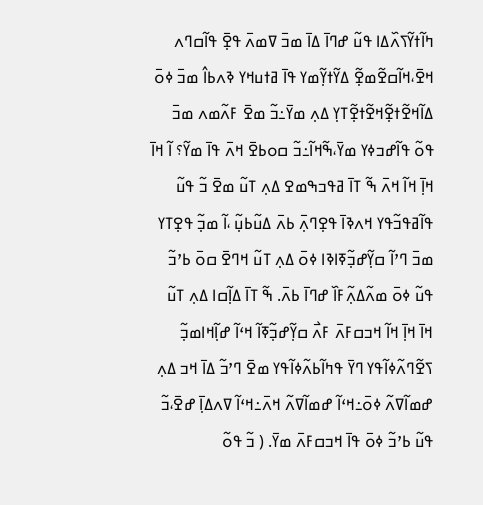ߤߊ߬ߙߌ߬ߖߍ߰ߡߊ ߟߎ߬ ߝߣߊ߫ ߡߊ߫ ߘߏ߫ ߜߘߍ߫ ߟߐ߲߫ ߟߊ߬ߛߣߍ ߞߐ߫،ߞߊ߬ߛߐ߬ߘߐ߲߬ ߡߌ߬ߙߌ߲߬ߘߌ ߟߊ߫ ߥߙߎߞߌ ߢߍߕߊ߮ ߘߏ߫ ߦߋ߫ ߡߊ߬ߞߐ߬ߙߐ߲߬ߞߐ߬ߙߐ߲߬ߠߌ߲ ߡߍ߲ ߘߌ߫߸ߏ߬ ߘߐ߫ ߓߍ߬ߘߍ ߘߏ߫ ߟߋ߬ ߟߊ߬ߝߏߦߌ ߘߌ߫،ߒ߬ߞߊ߬߸ߏ߬ ߛߋߕߐ߫ ߞߍ߫ ߟߊ߫ ߘߌ߬؟ ߊ߬ ߞߊ߫ ߞߊ߲߫ ߞߊ߬ ߞߍ߫ ߒ߬ ߠߊ߫ ߥߟߏߒߘߐ ߡߍ߲ ߠߎ߬ ߘߐ߫ ߏ߬ ߟߎ߬ ߟߊ߬ߥߟߏ߬ߟߌ ߞߍߢߊ߫ ߟߐ߲ߣߍ߲߫ ߕߍ߫ ߡߎ߬ߕߎ߲߬ ،ߊ߬ ߘߏ߲߬ ߟߐ߲ߠߌ ߘߏ߫ ߣߴߊ߬ ߛߌ߲߬ߝߏ߲߬ߧߊߢߊ ߦߋ߫ ߡߍ߲ ߠߎ߬ ߞߣߐ߫ ߛߋ߫ ߕߴߏ߬ ߟߎ߬ ߦߋ߫ ߘߍ߬ߡߍ߲߬ߓߊ߰ ߝߣߊ߫ ߕߍ߫. ߒ߬ ߠߊ߫ ߡߊ߲߬ߛߊ ߡߍ߲ ߠߎ߬ ߞߊ߫ ߞߊ߲߫ ߞߊ߬ ߞߏߛߓߍ߫ ߓߍ߯ ߛߌ߲߬ߝߏ߲߬ߧߊ߬ ߞߵߊ߬ ߝߊ߲߬ߞߊߘߏ߲߬ ߖߐ߬ߣߍ߬ߦߊ߬ߟߌ ߣߌ߫ ߟߤߊ߬ߕߍ߬ߦߊ߬ߟߌ ߘߐ߫ ߣߴߏ߬ ߡߊ߫ ߞߏ ߡߍ߲ ߝߘߊ߬ߜߍ߬ ߦߋ߫߸ߞߵߊ߬ ߝߘߊ߬ߜߍ߬ ߞߍ߫߸ߞߵߊ߬ ߜߍߡߊ߲߫ ߝߐ߫،ߏ߬ ߟߎ߬ ߕߴߏ߬ ߦߋ߫ ߟߊ߫ ߞߏߛߓߍ߫ ߘߌ߫. ( ߏ߬ ߟߋ߬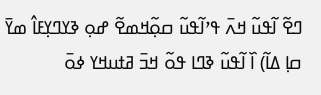ߣߐ߬ ߊ߬ߟߎ߬ ߞߍ߫ ߟߴߊ߬ߟߎ߬ ߛߋ߲߬ߞߘߐ߬ ߝߋ߲ ߢߌߣߌ߲ߓߊ߮ ߘߌ߫ ߛߊ߲ ߡߊ߬) ߊ߰ ߊ߬ߟߎ߬ ߢߣߊ ߟߋ߬ ߞߏ߫ ߥߙߎߞߌ ߦߋ߫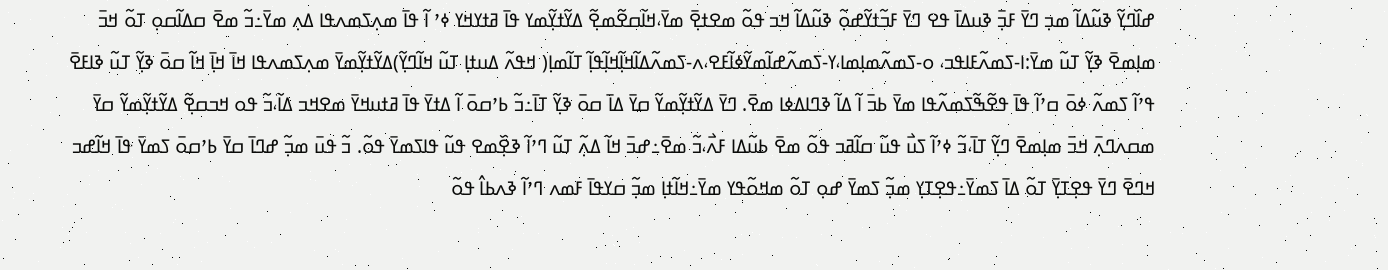ߝߊ߰ߣߌ߲߬ ߢߎ߬ߡߊ߬ ߘߏ߲ ߣߌ߫ ߓߏ߲߫ ߢߎߡߊ߫ ߟߐ ߣߌ߫ ߓߏ߬ߙߌ߬ߝߋ߲߬ ߢߎ߬ߡߊ߬ ߞߏ ߟߋ߬ ߘߐߙߐ߲߫ ߘߌ߫،ߞߊ߬ߛߐ߬ߘߐ߲߬ ߡߌ߬ߙߌ߲߬ߘߌ ߟߊ߫ ߥߙߌߞߌ ߦߴ ߊ߬ ߟߊ߫ ߘߍ߲ߖߘߍߟߊ ߡߍ߲ ߘߌ߫߸ߏ߬ ߘߐ߫ ߛߡߊ߬ߛߋ߲ ߠߋ߬ ߞߏ߫ ߘߊ߲ߘߐ߫ ߢߌ߲߬ ߠߎ߬ ߘߌ߫:ߊ-ߖߘߍ߬ߓߊߟߏ، ߋ-ߖߘߍ߬ߘߊ߲ߘߊ،ߌ-ߖߘߍ߬ߝߊ߬ߘߌ߬ߦߊ߬ߓߐ،ߍ-ߖߘߍ߬ߡߊ߬ߞߊ߲߬ߞߊ߲߬ߟߊ߲߬ ߠߊ߬ߘߊ߲( ߞߟߍ߬ ߡߎߙߊ߲ ߠߎ߬ ߞߊ߬ߣߌ߲߬)ߡߌ߬ߙߌ߲߬ߘߌ߫ ߘߍ߲ߖߘߍߟߊ ߞߊ߫ ߞߊ߲߫ ߞߊ߬ ߛߋ߫ ߢߌ߲߬ ߠߎ߬ ߢߊߓߐ߫ ߟߴߊ߬ ߖߘߍ߬ ߦߋ߫ ߛߴߊ߬ ߟߊ߫ ߟߐ߬ߒ߬ߖߘߍ߬ߟߊ ߘߌ߫ ߕߏ߫ ߊ߬ ߡߊ߬ ߢߣߊߡߦߊ ߘߐ߫. ߣߌ߫ ߡߌ߬ߙߌ߲߬ߘߌ߬ ߛߌ߫ ߡߊ߫ ߛߋ߫ ߢߌ߲߬ ߠߊ߫߸ߏ߬ ߕߴߛߋ߫ ߊ߬ ߡߙߌ߫ ߟߊ߫ ߥߙߎߞߌ߫ ߘߐߞߏ ߡߊ߬،ߏ߬ ߟߋ ߞߏߛߐ߲߬ ߡߌ߬ߙߌ߲߬ߘߌ߬ ߛߌ߫ ߘߛߍߣߍ߲߫ ߞߏ߫ ߘߊ߲ߘߐ߫ ߣߌ߲߬ ߠߊ߫،ߏ߬ ߦߴߊ߬ ߖߎ߯ ߟߎ߬ ߛߊ߬ߥߏ ߟߋ߬ ߘߐ߫ ߕߎ߬ߡߊ ߓߍ߯،ߏ߬ ߘߐ߫߸ߝߏ߫ ߞߊ߬ ߡߍ߲߬ ߠߎ߬ ߣߴߊ߬ ߢߐ߲߰ߘߐ ߟߎ߬ ߟߊߖߘߌ߫ ߟߋ߬. ߏ߬ ߟߎ߫ ߘߏ߲߬ ߝߣߊ߫ ߛߌ߫ ߕߴߛߋ߫ ߖߘߌ߫ ߟߊ߫ ߞߊ߬ߝߏ ߞߣߐ߫ ߣߌ߫ ߟߐ߲ߠߌ߲߫ ߠߋ߬ ߡߊ߫ ߖߘߌ߫߸ߟߐ߲ߠߌ߲ ߘߏ߲߬ ߖߘߌ߫ ߝߋ߲ ߠߋ߬ ߘߞߋ߬ߟߌ ߘߌ߫߸ߞߊ߬ߙߊ߲ ߘߏ߲߬ ߛߌߟߊ߫ ߓߘߍ ߣߴߊ߬ ߢߍߕߊ߮ ߟߋ߬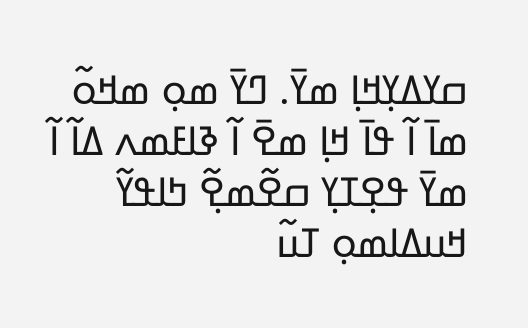ߛߌߡߌ߲ߞߊ߲ ߘߌ߫. ߣߌ߫ ߘߋ߲ ߘߞߋ߬ ߘߊ߫ ߊ߬ ߟߊ߫ ߞߊ߲ ߘߐ߫ ߊ߬ ߢߊߓߘߍ ߡߊ߬ ߊ߬ ߘߌ߫ ߟߐ߲ߠߌ߲ ߛߐ߬ߘߐ߲߬ ߤߊߟߌ߬ ߞߎߡߊߘߋ߲ ߠߎ߬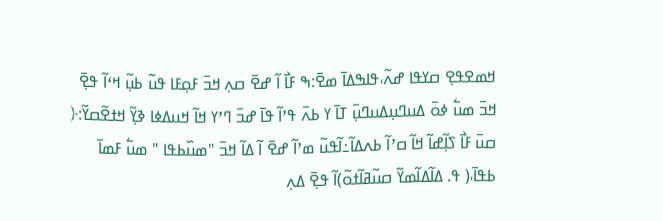ߞߘߐߟߐ߲ ߛߌߟߊ ߝߍ߬،ߟߊߒߡߊ߫ ߘߐ߫:ߒ ߓߊ߯ ߊ߬ ߝߐ߫ ߛߍ߲ ߞߏ߫ ߓߋ߲ߓߊ ߟߎ߬ ߕߎ߲߬ ߞߵߊ߬ ߟߐ߲߫ ߞߏ߫ ߘߎ߱ ߦߋ߫ ߡߎߣߎ߲ߡߎߣߎ߲߫ ߠߊ߫ ߌ ߕߍ߫ ߟߴߊ߬ ߟߊ߫ ߝߏ߫ ߣߴߌ ߞߊ߬ ߞߎߡߦߊ ߢߌ߲߬ ߞߙߐ߬ߛߌ߬:﴿ ߛߎ߫ ߓߊ߯ ߖߊ߲߬ߝߊ߬ ߞߊ߬ ߛߴߊ߬ ߕߍߡߊ߬߸ߊ߬ߟߎ߬ ߘߴߊ߬ ߝߐ߫ ߊ߬ ߡߊ߬ ߞߏ߫ "ߘߎ߰ߕߟߊ " ߘߎ߱ ߓߘߊ߫ ߕߟߊ߫،( ߟ. ߡߊ߬ߡߊ߬ߘߌ߬ ߛߎ߬ߥߊ߬ߙߋ߬)ߊ߬ ߟߐ߲߫ ߡߍ߲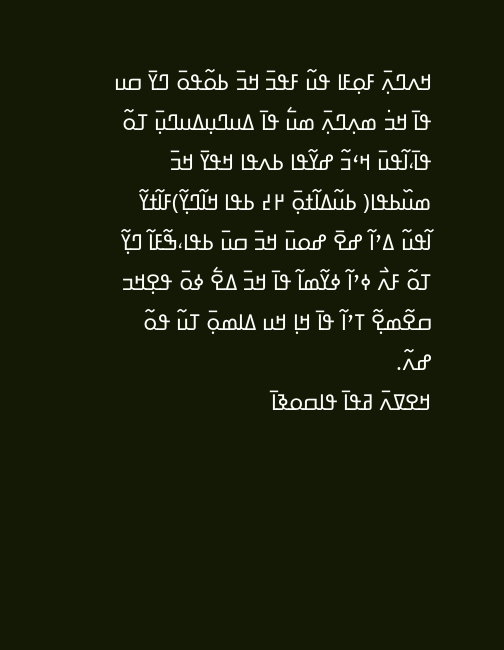ߞߍߣߍ߲߫ ߓߋ߲ߓߊ ߟߎ߬ ߓߟߏ߫ ߞߏ߫ ߕߋ߬ߟߋ߫ ߣߌ߫ ߛߎ ߟߊ߫ ߞߏ߭ ߘߍ߲ߣߍ߲߫ ߘߎ߱ ߟߊ߫ ߡߎߣߎ߲ߡߎߣߎ߲߫ ߠߋ߬ ߟߊ߫،ߊ߬ߟߎ߫ ߞߵߏ߬ ߝߌ߬ߟߊ ߕߍߟߊ ߞߟߌ߫ ߞߏ߫ ߘߎ߰ߕߟߊ( ߕߎ߬ߡߊ߬ߙߋ߲߫ ߂߄ ߕߟߊ ߞߊ߬ߣߌ߲߬)ߓߊ߬ߙߌ߬ ߊ߬ߟߎ߬ ߡߴߊ߬ ߝߐ߫ ߝߋߎ߫ ߞߏ߫ ߛߎ߫ ߕߟߊ،ߒ߬ߓߊ߬ ߣߌ߲߬ ߠߋ߬ ߓߍ߯ ߦߴߊ߬ ߦߌ߬ߘߊ߬ ߟߊ߫ ߞߏ߫ ߡߐ߱ ߦߋ߫ ߟߐ߲ߞߏ ߛߐ߬ߘߐ߲߬ ߠߴߊ߬ ߟߊ߫ ߞߊ߲ ߞߎ ߡߊߘߋ߲߫ ߠߎ߬ ߟߋ߬ ߝߍ߬.
ߞߐߜߍ߫ ߥߟߊ߫ ߟߊߛߋߢߊ߫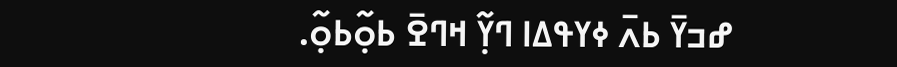ߝߏߌ߫ ߕߍ߫ ߦߌߟߡߊ ߣߌ߲߬ ߞߣߐ߫ ߕߋ߲߬ߕߋ߲߬.